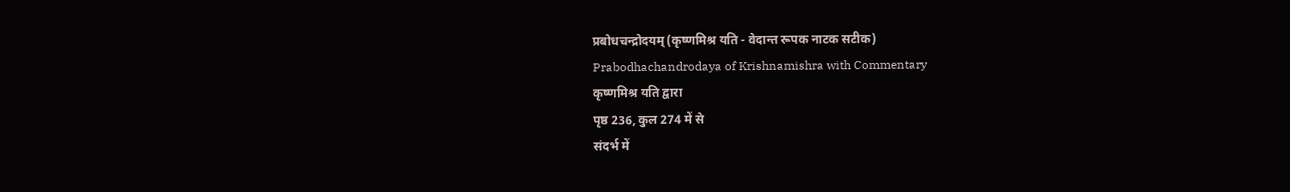प्रबोधचन्द्रोदयम् (कृष्णमिश्र यति - वेदान्त रूपक नाटक सटीक)
Prabodhachandrodaya of Krishnamishra with Commentary
कृष्णमिश्र यति द्वारा
पृष्ठ 236, कुल 274 में से
संदर्भ में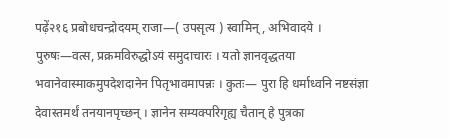पढ़ें२१६ प्रबोधचन्द्रोदयम् राजा—( उपसृत्य ) स्वामिन्, अभिवादये । पुरुषः—वत्स, प्रक्रमविरुद्धोऽयं समुदाचारः । यतो ज्ञानवृद्धतया भवानेवास्माकमुपदेशदानेन पितृभावमापन्नः । कुतः— पुरा हि धर्माध्वनि नष्टसंज्ञा देवास्तमर्थं तनयानपृच्छन् । ज्ञानेन सम्यक्परिगृह्य चैतान् हे पुत्रका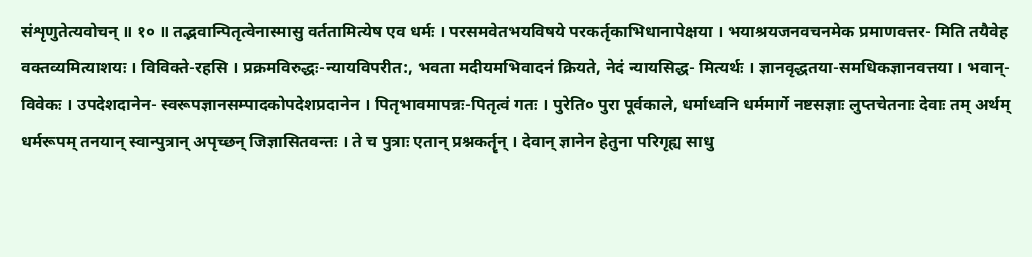संशृणुतेत्यवोचन् ॥ १० ॥ तद्भवान्पितृत्वेनास्मासु वर्ततामित्येष एव धर्मः । परसमवेतभयविषये परकर्तृकाभिधानापेक्षया । भयाश्रयजनवचनमेक प्रमाणवत्तर- मिति तयैवेह वक्तव्यमित्याशयः । विविक्ते-रहसि । प्रक्रमविरुद्धः-न्यायविपरीत:, भवता मदीयमभिवादनं क्रियते, नेदं न्यायसिद्ध- मित्यर्थः । ज्ञानवृद्धतया-समधिकज्ञानवत्तया । भवान्-विवेकः । उपदेशदानेन- स्वरूपज्ञानसम्पादकोपदेशप्रदानेन । पितृभावमापन्नः-पितृत्वं गतः । पुरेति० पुरा पूर्वकाले, धर्माध्वनि धर्ममार्गे नष्टसज्ञाः लुप्तचेतनाः देवाः तम् अर्थम् धर्मरूपम् तनयान् स्वान्पुत्रान् अपृच्छन् जिज्ञासितवन्तः । ते च पुत्राः एतान् प्रश्नकर्तॄन् । देवान् ज्ञानेन हेतुना परिगृह्य साधु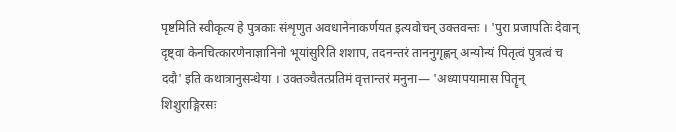पृष्टमिति स्वीकृत्य हे पुत्रकाः संशृणुत अवधानेनाकर्णयत इत्यवोचन् उक्तवन्तः । 'पुरा प्रजापतिः देवान् दृष्ट्वा केनचित्कारणेनाज्ञानिनो भूयांसुरिति शशाप, तदनन्तरं ताननुगृह्णन् अन्योन्यं पितृत्वं पुत्रत्वं च ददौ' इति कथात्रानुसन्धेया । उक्तञ्चैतत्प्रतिमं वृत्तान्तरं मनुना— 'अध्यापयामास पितॄन् शिशुराङ्गिरसः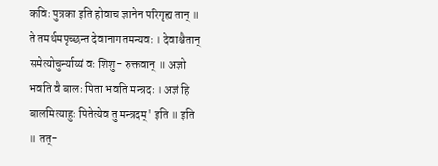कविः पुत्रका इति होवाच ज्ञानेन परिगृह्य तान् ॥ ते तमर्थमपृच्छन्त देवानागतमन्यवः । देवाश्चैतान् समेत्योचुर्न्याय्यं वः शिशु- रुक्तवान् ॥ अज्ञो भवति वै बालः पिता भवति मन्त्रदः । अज्ञं हि बालमित्याहुः पितेत्येव तु मन्त्रदम्' इति ॥ इति ॥ तत्-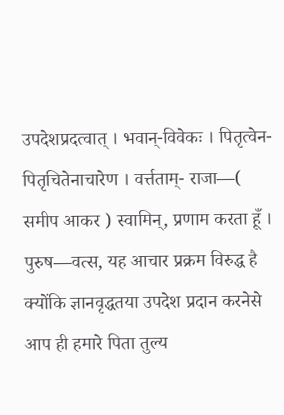उपदेशप्रदत्वात् । भवान्-विवेकः । पितृत्वेन-पितृचितेनाचारेण । वर्त्तताम्- राजा—( समीप आकर ) स्वामिन्, प्रणाम करता हूँ । पुरुष—वत्स, यह आचार प्रक्रम विरुद्ध है क्योंकि ज्ञानवृद्धतया उपदेश प्रदान करनेसे आप ही हमारे पिता तुल्य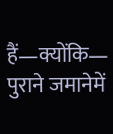हैं—क्योंकि— पुराने जमानेमें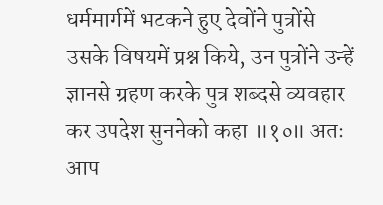धर्ममार्गमें भटकने हुए देवोंने पुत्रोंसे उसके विषयमें प्रश्न किये, उन पुत्रोंने उन्हें ज्ञानसे ग्रहण करके पुत्र शब्दसे व्यवहार कर उपदेश सुननेको कहा ॥१०॥ अतः आप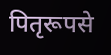पितृरूपसे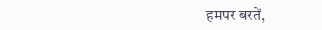हमपर बरतें,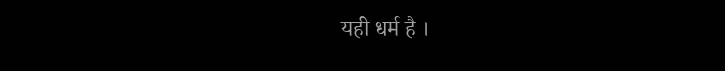यही धर्म है ।